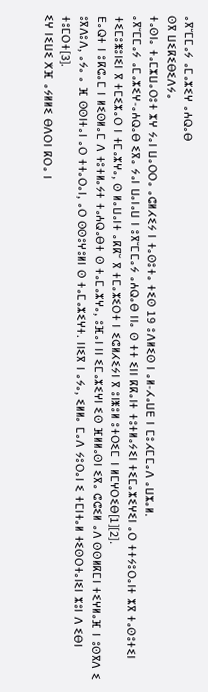ⴰⴳⵯⵎⵎⴰⵢ ⴰⵎⴰⵣⵉⵖ ⴰⵄⵕⴰⴱ
ⵙⴳ ⵡⵉⴽⵉⴱⵉⴷⵢⴰ
ⵜⴰⵙⵏⴰ ⵜⴰⵎⵣⵡⴰⵔⵓⵜ ⵣⵖ ⵢⴰⵏ ⵡⴰⵔⵔⴰ ⴰⵛⵍⵃⵉⵢ ⵏ ⵜⴰⵙⵓⵜⴰ ⵜⵉⵙ 19 ⵓⴷⵍⵉⵙ ⵏ ⴰⵍ-ⵃⴰⵡⴹ ⵏ ⵎⵓⵃⵎⵎⴰⴷ ⴰⵡⵣⴰⵍ.
ⴰⴳⵯⵎⵎⴰⵢ ⴰⵎⴰⵣⵉⵖ-ⴰⵄⵕⴰⴱ ⵉⴳⴰ ⵢⴰⵏ ⵡⴰⵏⴰⵡ ⵏ ⵓⴳⵯⵎⵎⴰⵢ ⴰⵄⵕⴰⴱ ⵏⵏⴰ ⵙ ⵜⵜ ⵉⵏⵏ ⴽⴽⴰⵏⵜ ⵜⵓⵜⵍⴰⵢⵉⵏ ⵜⵉⵎⴰⵣⵉⵖⵉⵏ ⴰⵔ ⵜⵜⵢⵓⵔⴰⵏⵜ ⵣⴳ ⵜⴰⵙⵓⵜⵉⵏ ⵜⵉⵎⵓⵥⵓⵏⵉⵏ ⴳ ⵜⵎⵉⵣⴰⵔ ⵏ ⵜⵎⴰⵣⵖⴰ, ⵙ ⵍⴰⵡⴰⵏⵜ ⴰⴽⴽⵯ ⴳ ⵜⵎⴰⵣⵉⵔⵜ ⵏ ⵉⵛⵍⵃⵉⵢⵏ ⴳ ⵓⵏⵥⵓⵍ ⵓⵜⵔⵉⵎ ⵏ ⵍⵎⵖⵔⵉⴱ[1][2].
ⴹⴰⵕⵜ ⵏ ⵓⴽⵛⴰⵎ ⵏ ⵍⵉⵙⵍⴰⵎ ⴷ ⵜⵓⵜⵍⴰⵢⵜ ⵜⴰⵄⵕⴰⴱⵜ ⵙ ⵜⴰⵎⴰⵣⵖⴰ, ⵓⴼⴰⵏ ⵏⵏ ⵉⵎⴰⵣⵉⵖⵏ ⵉⵙ ⴼⵍⵍⴰⵙⵏ ⵉⴳⴰ ⵛⵛⵉⵍ ⴰⴷ ⵙⵙⵍⴽⵎⵏ ⵜⵉⵖⵍⴰⴼ ⵏ ⵓⵙⴳⴷ ⵉ ⵓⴳⴷⵓⴷ, ⴰⵢⴰ ⴰ ⴼ ⵙⵙⵏⵜⴰⵏ ⴰⵔ ⵜⵜⴰⵔⴰⵏ, ⴰⵔ ⵙⵙⵓⵖⵓⵍⵏ ⵙ ⵜⴰⵎⴰⵣⵉⵖⵜ. ⵏⵏⵉⴳ ⵏ ⴰⵢⴰ, ⵉⵍⵍⴰ ⵎⴰⴷ ⵢⵓⵔⴰⵏ ⵉ ⵜⵎⵏⵜⴰⵍ ⵜⵉⵙⵔⵜⴰⵏⵉⵏ ⵣⵓⵏ ⴷ ⵉⴱⵏ ⵜⵓⵎⵔⵜ[3].
ⵉⵖ ⵏⵉⵡⵉ ⵅⴼ ⴰⵢⵍⵍⵉ ⴱⴷⵔⵏ ⴽⵔⴰ ⵏ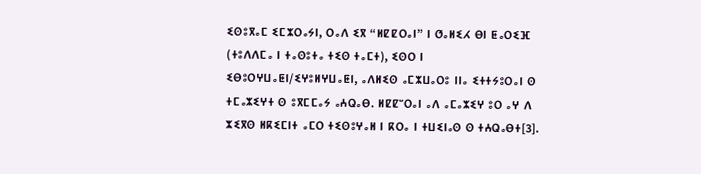ⵉⵙⵓⴳⴰⵎ ⵉⵎⵣⵔⴰⵢⵏ, ⵔⴰⴷ ⵉⴳ “ⵍⵇⵇⵔⴰⵏ” ⵏ ⵚⴰⵍⵉⵃ ⴱⵏ ⵟⴰⵔⵉⴼ (ⵜⵓⴷⴷⵎⴰ ⵏ ⵜⴰⵙⵓⵜⴰ ⵜⵉⵙ ⵜⴰⵎⵜ), ⵉⵙⵔ ⵏ ⵉⴱⵓⵔⵖⵡⴰⵟⵏ/ⵉⵖⵓⵍⵖⵡⴰⵟⵏ, ⴰⴷⵍⵉⵙ ⴰⵎⵣⵡⴰⵔⵓ ⵏⵏⴰ ⵉⵜⵜⵢⵓⵔⴰⵏ ⵙ ⵜⵎⴰⵣⵉⵖⵜ ⵙ ⵓⴳⵎⵎⴰⵢ ⴰⵄⵕⴰⴱ. ⵍⵇⵇⵯⵔⴰⵏ ⴰⴷ ⴰⵎⴰⵣⵉⵖ ⵓⵔ ⴰⵖ ⴷ ⵣⵉⴳⵙ ⵍⴽⵉⵎⵏⵜ ⴰⵎⵔ ⵜⵉⵙⵓⵖⴰⵍ ⵏ ⴽⵔⴰ ⵏ ⵜⵡⵉⵏⴰⵙ ⵙ ⵜⵄⵕⴰⴱⵜ[3].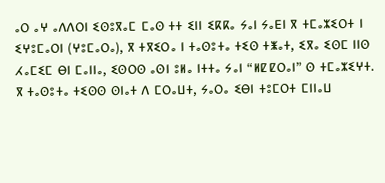ⴰⵔ ⴰⵖ ⴰⴷⴷⵔⵏ ⵉⵙⵓⴳⴰⵎ ⵎⴰⵙ ⵜⵜ ⵉⵏⵏ ⵉⴽⴽⴰ ⵢⴰⵏ ⵢⴰⴹⵏ ⴳ ⵜⵎⴰⵣⵉⵔⵜ ⵏ ⵉⵖⵓⵎⴰⵔⵏ (ⵖⵓⵎⴰⵔⴰ), ⴳ ⵜⴳⵉⵔⴰ ⵏ ⵜⴰⵙⵓⵜⴰ ⵜⵉⵙ ⵜⵥⴰⵜ, ⵉⴳⴰ ⵉⵙⵎ ⵏⵏⵙ ⵃⴰⵎⵉⵎ ⴱⵏ ⵎⴰⵏⵏⴰ, ⵉⵙⵔⵙ ⴰⵙⵏ ⵓⵍⴰ ⵏⵜⵜⴰ ⵢⴰⵏ “ⵍⵇⵇⵔⴰⵏ” ⵙ ⵜⵎⴰⵣⵉⵖⵜ.
ⴳ ⵜⴰⵙⵓⵜⴰ ⵜⵉⵙⵙ ⵙⵏⴰⵜ ⴷ ⵎⵔⴰⵡⵜ, ⵢⴰⵔⴰ ⵉⴱⵏ ⵜⵓⵎⵔⵜ ⵎⵏⵏⴰⵡ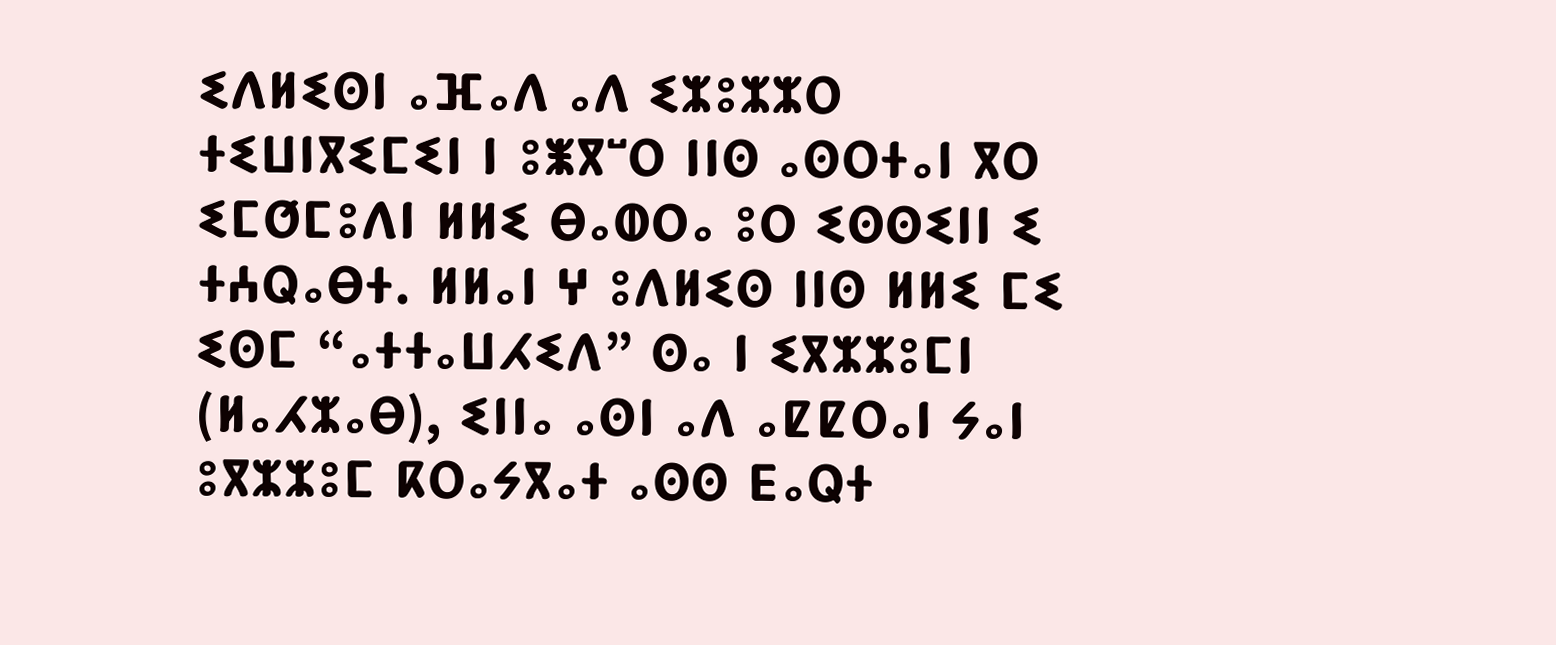ⵉⴷⵍⵉⵙⵏ ⴰⴼⴰⴷ ⴰⴷ ⵉⵣⵓⵣⵣⵔ ⵜⵉⵡⵏⴳⵉⵎⵉⵏ ⵏ ⵓⵥⴳⵯⵔ ⵏⵏⵙ ⴰⵙⵔⵜⴰⵏ ⴳⵔ ⵉⵎⵚⵎⵓⴷⵏ ⵍⵍⵉ ⴱⴰⵀⵔⴰ ⵓⵔ ⵉⵙⵙⵉⵏⵏ ⵉ ⵜⵄⵕⴰⴱⵜ. ⵍⵍⴰⵏ ⵖ ⵓⴷⵍⵉⵙ ⵏⵏⵙ ⵍⵍⵉ ⵎⵉ ⵉⵙⵎ “ⴰⵜⵜⴰⵡⵃⵉⴷ” ⵙⴰ ⵏ ⵉⴳⵣⵣⵓⵎⵏ (ⵍⴰⵃⵣⴰⴱ), ⵉⵏⵏⴰ ⴰⵙⵏ ⴰⴷ ⴰⵇⵇⵔⴰⵏ ⵢⴰⵏ ⵓⴳⵣⵣⵓⵎ ⴽⵔⴰⵢⴳⴰⵜ ⴰⵙⵙ ⴹⴰⵕⵜ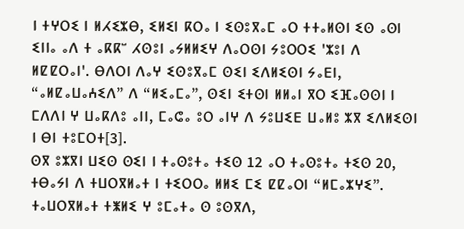ⵏ ⵜⵖⵔⵉ ⵏ ⵍⵃⵉⵣⴱ, ⵉⵍⵉⵏ ⴽⵔⴰ ⵏ ⵉⵙⵓⴳⴰⵎ ⴰⵔ ⵜⵜⴰⵍⵙⵏ ⵉⵙ ⴰⵙⵏ ⵉⵏⵏⴰ ⴰⴷ ⵜ ⴰⴽⴽⵯ ⵃⵙⵓⵏ ⴰⵢⵍⵍⵉⵖ ⴷⴰⵔⵙⵏ ⵢⵓⵔⵔⵉ 'ⵣⵓⵏ ⴷ ⵍⵇⵇⵔⴰⵏ'. ⴱⴷⵔⵏ ⴷⴰⵖ ⵉⵙⵓⴳⴰⵎ ⵙⵉⵏ ⵉⴷⵍⵉⵙⵏ ⵢⴰⴹⵏ, “ⴰⵍⵇⴰⵡⴰⵄⵉⴷ” ⴷ “ⵍⵉⴰⵎⴰ”, ⵙⵉⵏ ⵉⵜⵙⵏ ⵍⵍⴰⵏ ⴳⵔ ⵉⴼⴰⵙⵙⵏ ⵏ ⵎⴷⴷⵏ ⵖ ⵡⴰⴽⴷⵓ ⴰⵏⵏ, ⵎⴰⵛⴰ ⵓⵔ ⴰⵏⵖ ⴷ ⵢⵓⵡⵉⴹ ⵡⴰⵍⵓ ⵣⴳ ⵉⴷⵍⵉⵙⵏ ⵏ ⴱⵏ ⵜⵓⵎⵔⵜ[3].
ⵙⴳ ⵓⵣⴳⵏ ⵡⵉⵙ ⵙⵉⵏ ⵏ ⵜⴰⵙⵓⵜⴰ ⵜⵉⵙ 12 ⴰⵔ ⵜⴰⵙⵓⵜⴰ ⵜⵉⵙ 20, ⵜⴱⴰⵢⵏ ⴷ ⵜⵡⵔⴳⵍⴰⵜ ⵏ ⵜⵉⵔⵔⴰ ⵍⵍⵉ ⵎⵉ ⵇⵇⴰⵔⵏ “ⵍⵎⴰⵣⵖⵉ”. ⵜⴰⵡⵔⴳⵍⴰⵜ ⵜⵥⵍⵉ ⵖ ⵓⵎⴰⵜⴰ ⵙ ⵓⵙⴳⴷ,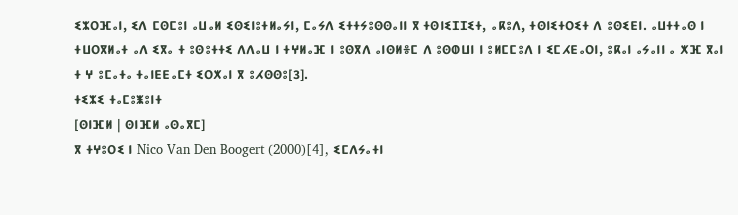ⵉⵣⵔⴼⴰⵏ, ⵉⴷ ⵎⵙⵎⵓⵏ ⴰⵡⴰⵍ ⵉⵙⵉⵏⵓⵜⵍⴰⵢⵏ, ⵎⴰⵢⴷ ⵉⵜⵜⵢⵓⵙⵙⴰⵏⵏ ⴳ ⵜⵙⵏⵉⵊⵊⵉⵜ, ⴰⴽⵓⴷ, ⵜⵙⵏⵉⵜⵔⵉⵜ ⴷ ⵓⵙⵉⴹⵏ. ⴰⵡⵜⵜⴰⵙ ⵏ ⵜⵡⵔⴳⵍⴰⵜ ⴰⴷ ⵉⴳⴰ ⵜ ⵓⵙⵓⵜⵜⵉ ⴷⴷⴰⵡ ⵏ ⵜⵖⵍⴰⴼ ⵏ ⵓⵙⴳⴷ ⴰⵏⵙⵍⴻⵎ ⴷ ⵓⵙⵀⵡⵏ ⵏ ⵓⵍⵎⵎⵓⴷ ⵏ ⵉⵎⵃⴹⴰⵔⵏ, ⵓⴽⴰⵏ ⴰⵢⴰⵏⵏ ⴰ ⵅⴼ ⴳⴰⵏ ⵜ ⵖ ⵓⵎⴰⵜⴰ ⵜⴰⵏⴹⴹⴰⵎⵜ ⵉⵔⵅⴰⵏ ⴳ ⵓⵃⵙⵙⵓ[3].
ⵜⵉⵣⵉ ⵜⴰⵎⵓⵥⵓⵏⵜ
[ⵙⵏⴼⵍ | ⵙⵏⴼⵍ ⴰⵙⴰⴳⵎ]
ⴳ ⵜⵖⵓⵔⵉ ⵏ Nico Van Den Boogert (2000)[4], ⵉⵎⴷⵢⴰⵜⵏ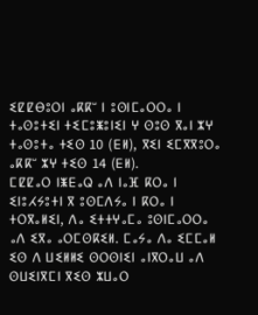ⵉⵇⵇⴱⵓⵔⵏ ⴰⴽⴽⵯ ⵏ ⵓⵙⵏⵎⴰⵔⵔⴰ ⵏ ⵜⴰⵙⵓⵜⵉⵏ ⵜⵉⵎⵓⵥⵓⵏⵉⵏ ⵖ ⵙⵓⵙ ⴳⴰⵏ ⵣⵖ ⵜⴰⵙⵓⵜⴰ ⵜⵉⵙ 10 (ⴹⵍ), ⴳⵉⵏ ⵉⵎⴳⴳⵓⵔⴰ ⴰⴽⴽⵯ ⵣⵖ ⵜⵉⵙ 14 (ⴹⵍ).
ⵎⵇⵇⴰⵔ ⵏⵥⴹⴰⵕ ⴰⴷ ⵏⴰⴼ ⴽⵔⴰ ⵏ ⵉⵏⵓⵃⵢⵓⵜⵏ ⴳ ⵓⵙⵎⴷⵢⴰ ⵏ ⴽⵔⴰ ⵏ ⵜⵔⴳⴰⵍⵉⵏ, ⴷⴰ ⵉⵜⵜⵖⴰⵎⴰ ⵓⵙⵏⵎⴰⵔⵔⴰ ⴰⴷ ⵉⴳⴰ ⴰⵔⵎⵙⴽⵉⵍ. ⵎⴰⵢⴰ ⴷⴰ ⵉⵎⵎⴰⵍ ⵉⵙ ⴷ ⵡⵉⵍⵍⵉ ⵙⵔⵙⵏⵉⵏ ⴰⵏⴳⵔⴰⵡ ⴰⴷ ⵙⵡⵉⵏⴳⵎⵏ ⴳⵉⵙ ⵣⵡⴰⵔ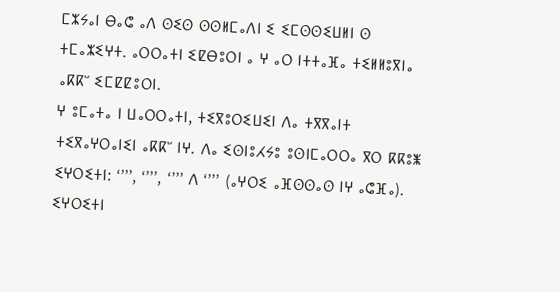ⵎⵣⵢⴰⵏ ⴱⴰⵛ ⴰⴷ ⵙⵉⵙ ⵙⵙⵍⵎⴰⴷⵏ ⵉ ⵉⵎⵙⵙⵉⵡⵍⵏ ⵙ ⵜⵎⴰⵣⵉⵖⵜ. ⴰⵔⵔⴰⵜⵏ ⵉⵇⴱⵓⵔⵏ ⴰ ⵖ ⴰⵔ ⵏⵜⵜⴰⴼⴰ ⵜⵉⵍⵍⵓⴳⵏⴰ ⴰⴽⴽⵯ ⵉⵎⵇⵇⵓⵔⵏ.
ⵖ ⵓⵎⴰⵜⴰ ⵏ ⵡⴰⵔⵔⴰⵜⵏ, ⵜⵉⴳⵓⵔⵉⵡⵉⵏ ⴷⴰ ⵜⴳⴳⴰⵏⵜ ⵜⵉⴳⴰⵖⵔⴰⵏⵉⵏ ⴰⴽⴽⵯ ⵏⵖ. ⴷⴰ ⵉⵙⵏⵓⵃⵢⵓ ⵓⵙⵏⵎⴰⵔⵔⴰ ⴳⵔ ⴽⴽⵓⵥ ⵉⵖⵔⵉⵜⵏ: ‘’’’, ‘’’’, ‘’’’ ⴷ ‘’’’ (ⴰⵖⵔⵉ ⴰⴼⵙⵙⴰⵙ ⵏⵖ ⴰⵛⴼⴰ). ⵉⵖⵔⵉⵜⵏ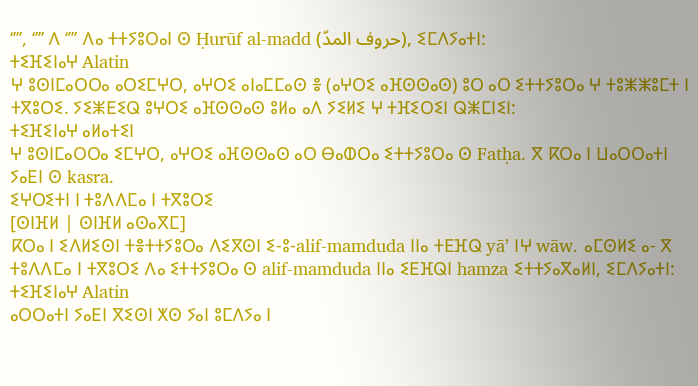‘’’’, ‘’’’ ⴷ ‘’’’ ⴷⴰ ⵜⵜⵢⵓⵔⴰⵏ ⵙ Ḥurūf al-madd (حروف المدّ), ⵉⵎⴷⵢⴰⵜⵏ:
ⵜⵉⴼⵉⵏⴰⵖ Alatin
ⵖ ⵓⵙⵏⵎⴰⵔⵔⴰ ⴰⵔⵉⵎⵖⵔ, ⴰⵖⵔⵉ ⴰⵏⴰⵎⵎⴰⵙ ⴻ (ⴰⵖⵔⵉ ⴰⴼⵙⵙⴰⵙ) ⵓⵔ ⴰⵔ ⵉⵜⵜⵢⵓⵔⴰ ⵖ ⵜⵓⵥⵥⵓⵎⵜ ⵏ ⵜⴳⵓⵔⵉ. ⵢⵉⵥⴹⵉⵕ ⵓⵖⵔⵉ ⴰⴼⵙⵙⴰⵙ ⵓⵍⴰ ⴰⴷ ⵢⵉⵍⵉ ⵖ ⵜⴼⵉⵔⵉⵏ ⵕⵥⵎⵏⵉⵏ:
ⵜⵉⴼⵉⵏⴰⵖ ⴰⵍⴰⵜⵉⵏ
ⵖ ⵓⵙⵏⵎⴰⵔⵔⴰ ⵉⵎⵖⵔ, ⴰⵖⵔⵉ ⴰⴼⵙⵙⴰⵙ ⴰⵔ ⴱⴰⵀⵔⴰ ⵉⵜⵜⵢⵓⵔⴰ ⵙ Fatḥa. ⴳ ⴽⵔⴰ ⵏ ⵡⴰⵔⵔⴰⵜⵏ ⵢⴰⴹⵏ ⵙ kasra.
ⵉⵖⵔⵉⵜⵏ ⵏ ⵜⵓⴷⴷⵎⴰ ⵏ ⵜⴳⵓⵔⵉ
[ⵙⵏⴼⵍ | ⵙⵏⴼⵍ ⴰⵙⴰⴳⵎ]
ⴽⵔⴰ ⵏ ⵉⴷⵍⵉⵙⵏ ⵜⴻⵜⵜⵢⵓⵔⴰ ⴷⵉⴳⵙⵏ ⵉ-ⵓ-alif-mamduda ⵏⵏⴰ ⵜⴹⴼⵕ yāʼ ⵏⵖ wāw. ⴰⵎⵙⵍⵉ ⴰ- ⴳ ⵜⵓⴷⴷⵎⴰ ⵏ ⵜⴳⵓⵔⵉ ⴷⴰ ⵉⵜⵜⵢⵓⵔⴰ ⵙ alif-mamduda ⵏⵏⴰ ⵉⴹⴼⵕⵏ hamza ⵉⵜⵜⵢⴰⴳⴰⵍⵏ, ⵉⵎⴷⵢⴰⵜⵏ:
ⵜⵉⴼⵉⵏⴰⵖ Alatin
ⴰⵔⵔⴰⵜⵏ ⵢⴰⴹⵏ ⴳⵉⵙⵏ ⵅⵙ ⵢⴰⵏ ⵓⵎⴷⵢⴰ ⵏ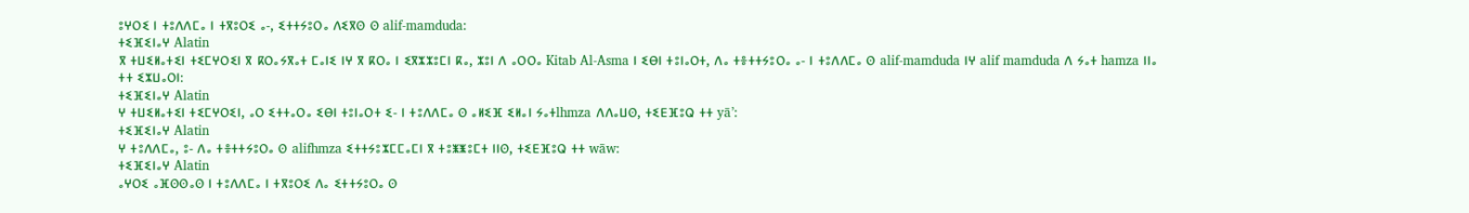ⵓⵖⵔⵉ ⵏ ⵜⵓⴷⴷⵎⴰ ⵏ ⵜⴳⵓⵔⵉ ⴰ-, ⵉⵜⵜⵢⵓⵔⴰ ⴷⵉⴳⵙ ⵙ alif-mamduda:
ⵜⵉⴼⵉⵏⴰⵖ Alatin
ⴳ ⵜⵡⵉⵍⴰⵜⵉⵏ ⵜⵉⵎⵖⵔⵉⵏ ⴳ ⴽⵔⴰⵢⴳⴰⵜ ⵎⴰⵏⵉ ⵏⵖ ⴳ ⴽⵔⴰ ⵏ ⵉⴳⵣⵣⵓⵎⵏ ⴽⴰ, ⵣⵓⵏ ⴷ ⴰⵔⵔⴰ Kitab Al-Asma ⵏ ⵉⴱⵏ ⵜⵓⵏⴰⵔⵜ, ⴷⴰ ⵜⴻⵜⵜⵢⵓⵔⴰ ⴰ- ⵏ ⵜⵓⴷⴷⵎⴰ ⵙ alif-mamduda ⵏⵖ alif mamduda ⴷ ⵢⴰⵜ hamza ⵏⵏⴰ ⵜⵜ ⵉⵣⵡⴰⵔⵏ:
ⵜⵉⴼⵉⵏⴰⵖ Alatin
ⵖ ⵜⵡⵉⵍⴰⵜⵉⵏ ⵜⵉⵎⵖⵔⵉⵏ, ⴰⵔ ⵉⵜⵜⴰⵔⴰ ⵉⴱⵏ ⵜⵓⵏⴰⵔⵜ ⵉ- ⵏ ⵜⵓⴷⴷⵎⴰ ⵙ ⴰⵍⵉⴼ ⵉⵍⴰⵏ ⵢⴰⵜlhmza ⴷⴷⴰⵡⵙ, ⵜⵉⴹⴼⵓⵕ ⵜⵜ yā’:
ⵜⵉⴼⵉⵏⴰⵖ Alatin
ⵖ ⵜⵓⴷⴷⵎⴰ, ⵓ- ⴷⴰ ⵜⴻⵜⵜⵢⵓⵔⴰ ⵙ alifhmza ⵉⵜⵜⵢⵓⵣⵎⵎⴰⵎⵏ ⴳ ⵜⵓⵥⵥⵓⵎⵜ ⵏⵏⵙ, ⵜⵉⴹⴼⵓⵕ ⵜⵜ wāw:
ⵜⵉⴼⵉⵏⴰⵖ Alatin
ⴰⵖⵔⵉ ⴰⴼⵙⵙⴰⵙ ⵏ ⵜⵓⴷⴷⵎⴰ ⵏ ⵜⴳⵓⵔⵉ ⴷⴰ ⵉⵜⵜⵢⵓⵔⴰ ⵙ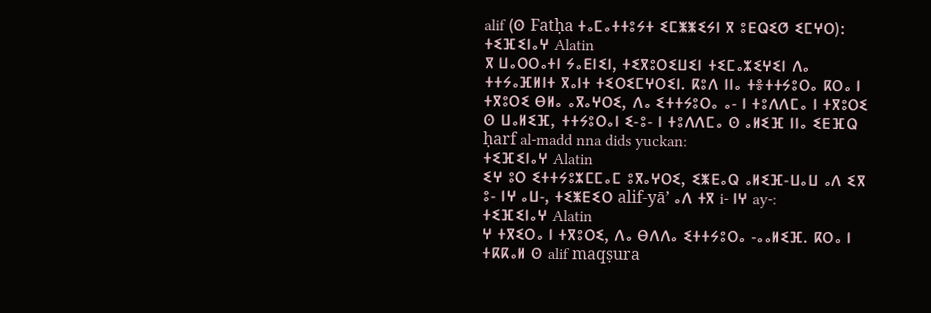alif (ⵙ Fatḥa ⵜⴰⵎⴰⵜⵜⵓⵢⵜ ⵉⵎⵥⵥⵉⵢⵏ ⴳ ⵓⴹⵕⵉⵚ ⵉⵎⵖⵔ):
ⵜⵉⴼⵉⵏⴰⵖ Alatin
ⴳ ⵡⴰⵔⵔⴰⵜⵏ ⵢⴰⴹⵏⵉⵏ, ⵜⵉⴳⵓⵔⵉⵡⵉⵏ ⵜⵉⵎⴰⵣⵉⵖⵉⵏ ⴷⴰ ⵜⵜⵢⴰⴼⵍⵏⵜ ⴳⴰⵏⵜ ⵜⵉⵔⵉⵎⵖⵔⵉⵏ. ⴽⵓⴷ ⵏⵏⴰ ⵜⴻⵜⵜⵢⵓⵔⴰ ⴽⵔⴰ ⵏ ⵜⴳⵓⵔⵉ ⴱⵍⴰ ⴰⴳⴰⵖⵔⵉ, ⴷⴰ ⵉⵜⵜⵢⵓⵔⴰ ⴰ- ⵏ ⵜⵓⴷⴷⵎⴰ ⵏ ⵜⴳⵓⵔⵉ ⵙ ⵡⴰⵍⵉⴼ, ⵜⵜⵢⵓⵔⴰⵏ ⵉ-ⵓ- ⵏ ⵜⵓⴷⴷⵎⴰ ⵙ ⴰⵍⵉⴼ ⵏⵏⴰ ⵉⴹⴼⵕ ḥarf al-madd nna dids yuckan:
ⵜⵉⴼⵉⵏⴰⵖ Alatin
ⵉⵖ ⵓⵔ ⵉⵜⵜⵢⵓⵣⵎⵎⴰⵎ ⵓⴳⴰⵖⵔⵉ, ⵉⵥⴹⴰⵕ ⴰⵍⵉⴼ-ⵡⴰⵡ ⴰⴷ ⵉⴳ ⵓ- ⵏⵖ ⴰⵡ-, ⵜⵉⵥⴹⵉⵔ alif-yā’ ⴰⴷ ⵜⴳ i- ⵏⵖ ay-:
ⵜⵉⴼⵉⵏⴰⵖ Alatin
ⵖ ⵜⴳⵉⵔⴰ ⵏ ⵜⴳⵓⵔⵉ, ⴷⴰ ⴱⴷⴷⴰ ⵉⵜⵜⵢⵓⵔⴰ -ⴰⴰⵍⵉⴼ. ⴽⵔⴰ ⵏ ⵜⴽⴽⴰⵍ ⵙ alif maqṣura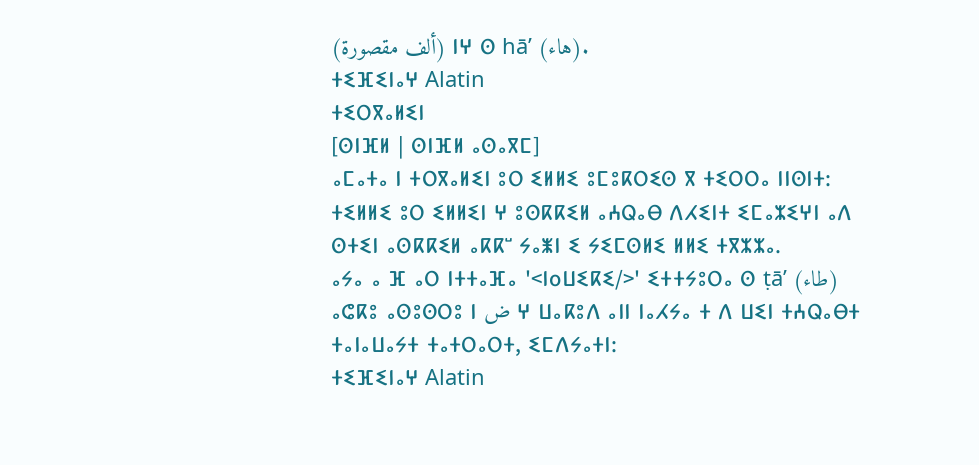(ألف مقصورة) ⵏⵖ ⵙ hā’ (هاء).
ⵜⵉⴼⵉⵏⴰⵖ Alatin
ⵜⵉⵔⴳⴰⵍⵉⵏ
[ⵙⵏⴼⵍ | ⵙⵏⴼⵍ ⴰⵙⴰⴳⵎ]
ⴰⵎⴰⵜⴰ ⵏ ⵜⵔⴳⴰⵍⵉⵏ ⵓⵔ ⵉⵍⵍⵉ ⵓⵎⵓⴽⵔⵉⵙ ⴳ ⵜⵉⵔⵔⴰ ⵏⵏⵙⵏⵜ:
ⵜⵉⵍⵍⵉ ⵓⵔ ⵉⵍⵍⵉⵏ ⵖ ⵓⵙⴽⴽⵉⵍ ⴰⵄⵕⴰⴱ ⴷⵃⵉⵏⵜ ⵉⵎⴰⵣⵉⵖⵏ ⴰⴷ ⵙⵜⵉⵏ ⴰⵙⴽⴽⵉⵍ ⴰⴽⴽⵯ ⵢⴰⵥⵏ ⵉ ⵢⵉⵎⵙⵍⵉ ⵍⵍⵉ ⵜⴳⵣⵣⴰ.
ⴰⵢⴰ ⴰ ⴼ ⴰⵔ ⵏⵜⵜⴰⴼⴰ '<ⵏoⵡⵉⴽⵉ/>' ⵉⵜⵜⵢⵓⵔⴰ ⵙ ṭā’ (طاء) ⴰⵛⴽⵓ ⴰⵙⵓⵙⵔⵓ ⵏ ض ⵖ ⵡⴰⴽⵓⴷ ⴰⵏⵏ ⵏⴰⵃⵢⴰ ⵜ ⴷ ⵡⵉⵏ ⵜⵄⵕⴰⴱⵜ ⵜⴰⵏⴰⵡⴰⵢⵜ ⵜⴰⵜⵔⴰⵔⵜ, ⵉⵎⴷⵢⴰⵜⵏ:
ⵜⵉⴼⵉⵏⴰⵖ Alatin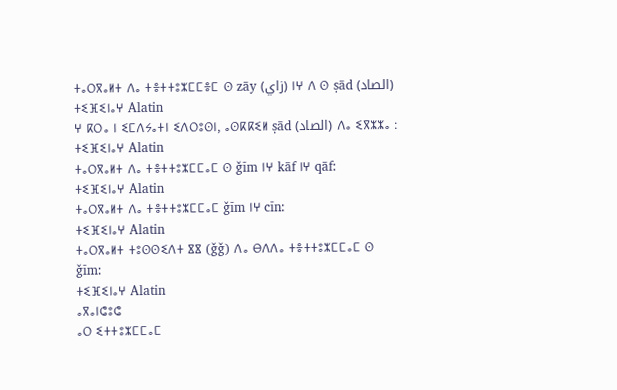ⵜⴰⵔⴳⴰⵍⵜ ⴷⴰ ⵜⴻⵜⵜⵓⵣⵎⵎⴻⵎ ⵙ zāy (زاي) ⵏⵖ ⴷ ⵙ ṣād (الصاد)
ⵜⵉⴼⵉⵏⴰⵖ Alatin
ⵖ ⴽⵔⴰ ⵏ ⵉⵎⴷⵢⴰⵜⵏ ⵉⴷⵔⵓⵙⵏ, ⴰⵙⴽⴽⵉⵍ ṣād (الصاد) ⴷⴰ ⵉⴳⵣⵣⴰ :
ⵜⵉⴼⵉⵏⴰⵖ Alatin
ⵜⴰⵔⴳⴰⵍⵜ ⴷⴰ ⵜⴻⵜⵜⵓⵣⵎⵎⴰⵎ ⵙ ǧīm ⵏⵖ kāf ⵏⵖ qāf:
ⵜⵉⴼⵉⵏⴰⵖ Alatin
ⵜⴰⵔⴳⴰⵍⵜ ⴷⴰ ⵜⴻⵜⵜⵓⵣⵎⵎⴰⵎ ǧīm ⵏⵖ cīn:
ⵜⵉⴼⵉⵏⴰⵖ Alatin
ⵜⴰⵔⴳⴰⵍⵜ ⵜⵓⵙⵙⵉⴷⵜ ⴵⴵ (ǧǧ) ⴷⴰ ⴱⴷⴷⴰ ⵜⴻⵜⵜⵓⵣⵎⵎⴰⵎ ⵙ ǧīm:
ⵜⵉⴼⵉⵏⴰⵖ Alatin
ⴰⴳⴰⵏⵛⵓⵛ
ⴰⵔ ⵉⵜⵜⵓⵣⵎⵎⴰⵎ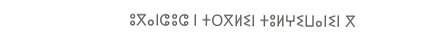ⵓⴳⴰⵏⵛⵓⵛ ⵏ ⵜⵔⴳⵍⵉⵏ ⵜⵓⵍⵖⵉⵡⴰⵏⵉⵏ ⴳ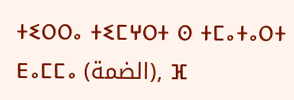ⵜⵉⵔⵔⴰ ⵜⵉⵎⵖⵔⵜ ⵙ ⵜⵎⴰⵜⴰⵔⵜ ⴹⴰⵎⵎⴰ (الضمة), ⴼ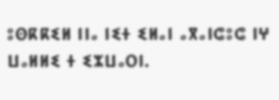ⵓⵙⴽⴽⵉⵍ ⵏⵏⴰ ⵏⵉⵜ ⵉⵍⴰⵏ ⴰⴳⴰⵏⵛⵓⵛ ⵏⵖ ⵡⴰⵍⵍⵉ ⵜ ⵉⵣⵡⴰⵔⵏ.